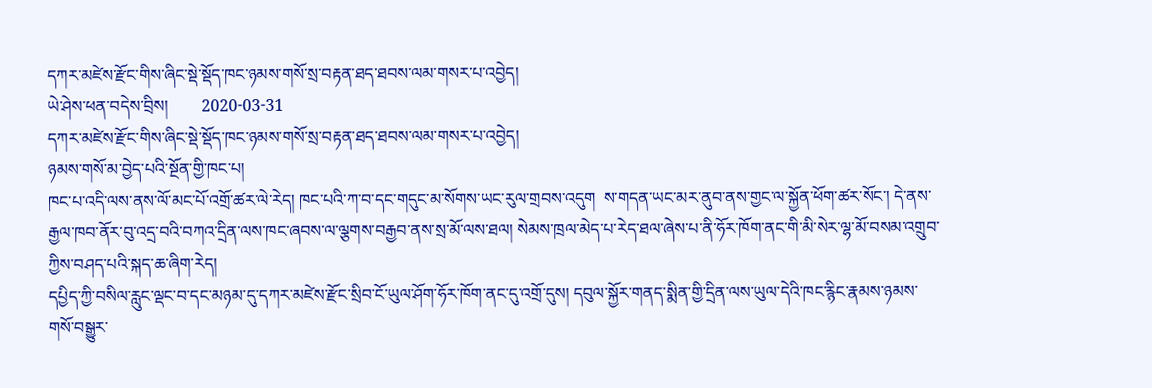དཀར་མཛེས་རྫོང་གིས་ཞིང་སྡེ་སྡོད་ཁང་ཉམས་གསོ་སྲ་བརྟན་ཐད་ཐབས་ལམ་གསར་པ་འབྱེད།
ཡེ་ཤེས་ཕན་བདེས་བྲིས།        2020-03-31
དཀར་མཛེས་རྫོང་གིས་ཞིང་སྡེ་སྡོད་ཁང་ཉམས་གསོ་སྲ་བརྟན་ཐད་ཐབས་ལམ་གསར་པ་འབྱེད།
ཉམས་གསོ་མ་བྱེད་པའི་སྔོན་གྱི་ཁང་པ།
ཁང་པ་འདི་ལས་ནས་ལོ་མང་པོ་འགྲོ་ཚར་ལེ་རེད། ཁང་པའི་ཀ་བ་དང་གདུང་མ་སོགས་ཡང་རུལ་གྲབས་འདུག  ས་གདན་ཡང་མར་ནུབ་ནས་གྱང་ལ་སྐྱོན་ཕོག་ཚར་སོང་། དེ་ནས་རྒྱལ་ཁབ་ནོར་བུ་འདྲ་བའི་བཀའ་དྲིན་ལས་ཁང་ཞབས་ལ་ལྕགས་བརྒྱབ་ནས་སྲ་མོ་ལས་ཐལ། སེམས་ཁྲལ་མེད་པ་རེད་ཐལ་ཞེས་པ་ནི་ཧོར་ཁོག་ནང་གི་མི་སེར་ལྷ་མོ་བསམ་འགྲུབ་ཀྱིས་བཤད་པའི་སྐད་ཆ་ཞིག་རེད།
དཔྱིད་ཀྱི་བསིལ་རླུང་ལྡང་བ་དང་མཉམ་དུ་དཀར་མཛེས་རྫོང་སྲིབ་ངོ་ཡུལ་ཤོག་ཧོར་ཁོག་ནང་དུ་འགྲོ་དུས། དབུལ་སྐྱོར་གནད་སྨིན་གྱི་དྲིན་ལས་ཡུལ་དེའི་ཁང་རྙིང་རྣམས་ཉམས་གསོ་བསྒྱུར་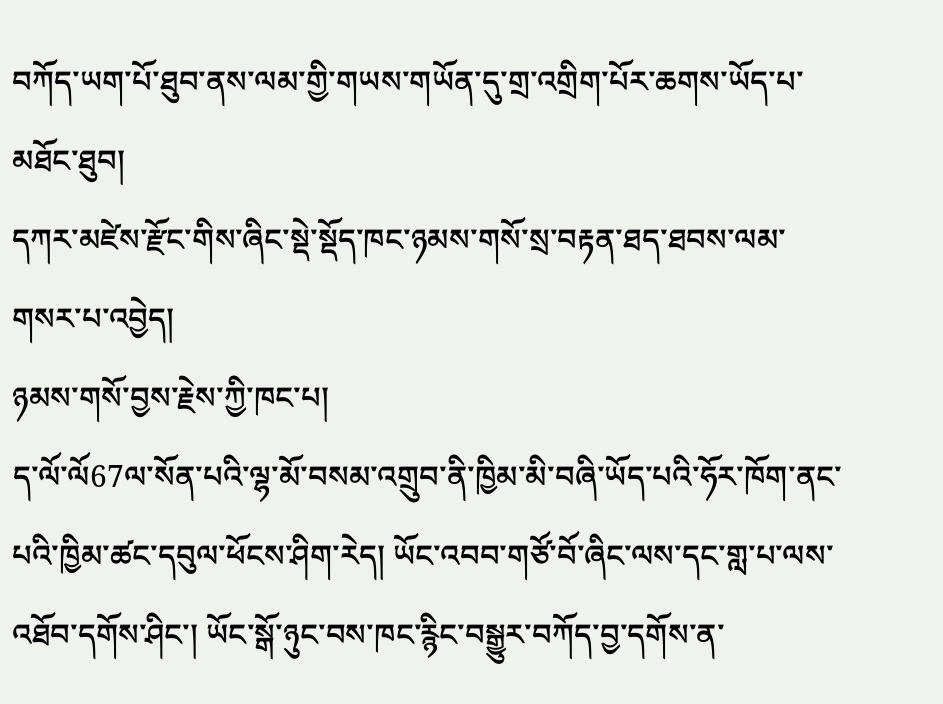བཀོད་ཡག་པོ་ཐུབ་ནས་ལམ་གྱི་གཡས་གཡོན་དུ་གྲ་འགྲིག་པོར་ཆགས་ཡོད་པ་མཐོང་ཐུབ།
དཀར་མཛེས་རྫོང་གིས་ཞིང་སྡེ་སྡོད་ཁང་ཉམས་གསོ་སྲ་བརྟན་ཐད་ཐབས་ལམ་གསར་པ་འབྱེད།
ཉམས་གསོ་བྱས་རྗེས་ཀྱི་ཁང་པ།
ད་ལོ་ལོ67ལ་སོན་པའི་ལྷ་མོ་བསམ་འགྲུབ་ནི་ཁྱིམ་མི་བཞི་ཡོད་པའི་ཧོར་ཁོག་ནང་པའི་ཁྱིམ་ཚང་དབུལ་ཕོངས་ཤིག་རེད། ཡོང་འབབ་གཙོ་བོ་ཞིང་ལས་དང་གླ་པ་ལས་འཐོབ་དགོས་ཤིང་། ཡོང་སྒོ་ཉུང་བས་ཁང་རྙིང་བསྒྱུར་བཀོད་བྱ་དགོས་ན་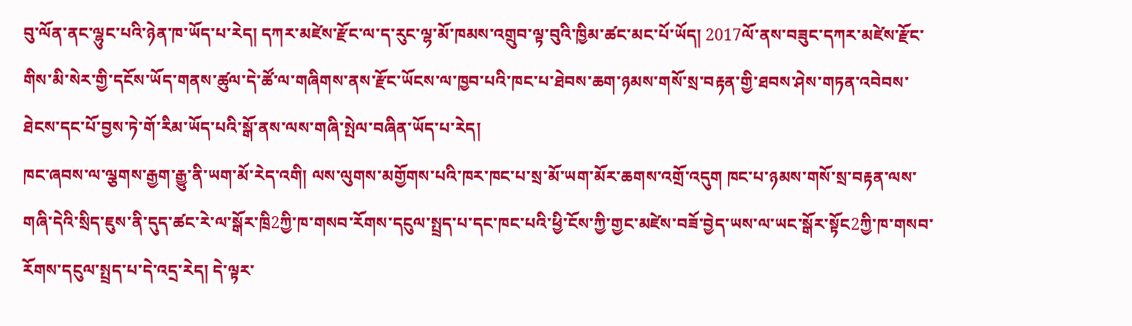བུ་ལོན་ནང་ལྷུང་པའི་ཉེན་ཁ་ཡོད་པ་རེད། དཀར་མཛེས་རྫོང་ལ་ད་རུང་ལྷ་མོ་ཁམས་འགྲུབ་ལྟ་བུའི་ཁྱིམ་ཚང་མང་པོ་ཡོད། 2017ལོ་ནས་བཟུང་དཀར་མཛེས་རྫོང་གིས་མི་སེར་གྱི་དངོས་ཡོད་གནས་ཚུལ་དེ་ཚོ་ལ་གཞིགས་ནས་རྫོང་ཡོངས་ལ་ཁྱབ་པའི་ཁང་པ་ཐེབས་ཆག་ཉམས་གསོ་སྲ་བརྟན་གྱི་ཐབས་ཤེས་གཏན་འབེབས་ཐེངས་དང་པོ་བྱས་ཏེ་གོ་རིམ་ཡོད་པའི་སྒོ་ནས་ལས་གཞི་སྤེལ་བཞིན་ཡོད་པ་རེད།
ཁང་ཞབས་ལ་ལྕགས་རྒྱག་རྒྱུ་ནི་ཡག་མོ་རེད་འགི། ལས་ལུགས་མགྱོགས་པའི་ཁར་ཁང་པ་སྲ་མོ་ཡག་མོར་ཆགས་འགྲོ་འདུག ཁང་པ་ཉམས་གསོ་སྲ་བརྟན་ལས་གཞི་དེའི་སྲིད་ཇུས་ནི་དུད་ཚང་རེ་ལ་སྒོར་ཁྲི2ཀྱི་ཁ་གསབ་རོགས་དངུལ་སྤྲད་པ་དང་ཁང་པའི་ཕྱི་ངོས་ཀྱི་གྱང་མཛེས་བཟོ་བྱེད་ཡས་ལ་ཡང་སྒོར་སྟོང2ཀྱི་ཁ་གསབ་རོགས་དངུལ་སྤྲད་པ་དེ་འདྲ་རེད། དེ་ལྟར་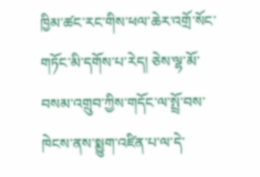ཁྱིམ་ཚང་རང་གིས་ཕལ་ཆེར་འགྲོ་སོང་གཏོང་མི་དགོས་པ་རེད། ཅེས་ལྷ་མོ་བསམ་འགྲུབ་ཀྱིས་གདོང་ལ་སྤྲོ་བས་ཁེངས་ནས་སྨྱུག་འཛིན་པ་ལ་དེ་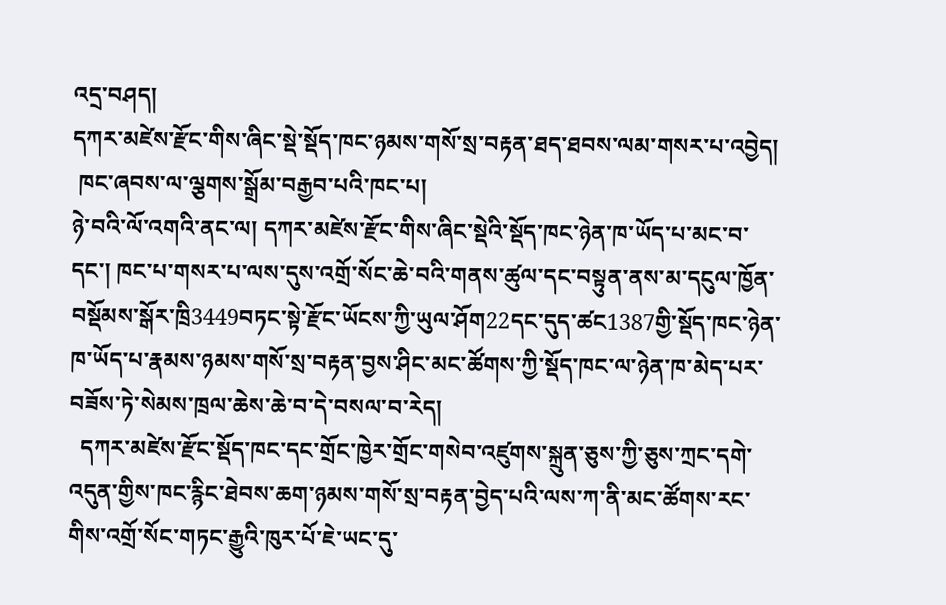འདྲ་བཤད།
དཀར་མཛེས་རྫོང་གིས་ཞིང་སྡེ་སྡོད་ཁང་ཉམས་གསོ་སྲ་བརྟན་ཐད་ཐབས་ལམ་གསར་པ་འབྱེད།
 ཁང་ཞབས་ལ་ལྕགས་སྒྲོམ་བརྒྱབ་པའི་ཁང་པ།
ཉེ་བའི་ལོ་འགའི་ནང་ལ། དཀར་མཛེས་རྫོང་གིས་ཞིང་སྡེའི་སྡོད་ཁང་ཉེན་ཁ་ཡོད་པ་མང་བ་དང་། ཁང་པ་གསར་པ་ལས་དུས་འགྲོ་སོང་ཆེ་བའི་གནས་ཚུལ་དང་བསྟུན་ནས་མ་དངུལ་ཁྱོན་བསྡོམས་སྒོར་ཁྲི3449བཏང་སྟེ་རྫོང་ཡོངས་ཀྱི་ཡུལ་ཤོག22དང་དུད་ཚང1387གྱི་སྡོད་ཁང་ཉེན་ཁ་ཡོད་པ་རྣམས་ཉམས་གསོ་སྲ་བརྟན་བྱས་ཤིང་མང་ཚོགས་ཀྱི་སྡོད་ཁང་ལ་ཉེན་ཁ་མེད་པར་བཟོས་ཏེ་སེམས་ཁྲལ་ཆེས་ཆེ་བ་དེ་བསལ་བ་རེད།
  དཀར་མཛེས་རྫོང་སྡོད་ཁང་དང་གྲོང་ཁྱེར་གྲོང་གསེབ་འཛུགས་སྐྲུན་ཅུས་ཀྱི་ཅུས་ཀྲང་དགེ་འདུན་གྱིས་ཁང་རྙིང་ཐེབས་ཆག་ཉམས་གསོ་སྲ་བརྟན་བྱེད་པའི་ལས་ཀ་ནི་མང་ཚོགས་རང་གིས་འགྲོ་སོང་གཏང་རྒྱུའི་ཁུར་པོ་ཇེ་ཡང་དུ་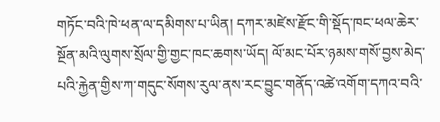གཏོང་བའི་ཁེ་ཕན་ལ་དམིགས་པ་ཡིན། དཀར་མཛེས་རྫོང་གི་སྡོད་ཁང་ཕལ་ཆེར་སྔོན་མའི་ལུགས་སྲོལ་གྱི་གྱང་ཁང་ཆགས་ཡོད། ལོ་མང་པོར་ཉམས་གསོ་བྱས་མེད་པའི་རྐྱེན་གྱིས་ཀ་གདུང་སོགས་རུལ་ནས་རང་བྱུང་གནོད་འཚེ་འགོག་དཀའ་བའི་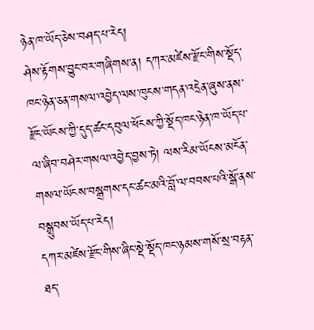ཉེན་ཁ་ཡོད་ཅེས་བཤད་པ་རེད།
ཤེས་རྟོགས་བྱུང་བར་གཞིགས་ན། དཀར་མཛེས་རྫོང་གིས་སྡོད་ཁང་ཉེན་ཅན་གསལ་འབྱེད་ལས་ཁུངས་གདན་འདྲེན་ཞུས་ནས་རྫོང་ཡོངས་ཀྱི་དུད་ཚང་དབུལ་ཕོངས་ཀྱི་སྡོད་ཁང་ཉེན་ཁ་ཡོད་པ་ལ་ཞིབ་བཤེར་གསལ་འབྱེད་བྱས་ཏེ། ལས་རིམ་ཡོངས་མངོན་གསལ་ཡོངས་བསྒྲགས་དང་ཚང་མའི་བློ་ལ་བབས་པའི་སྒོ་ནས་བསྒྲུབས་ཡོད་པ་རེད།
དཀར་མཛེས་རྫོང་གིས་ཞིང་སྡེ་སྡོད་ཁང་ཉམས་གསོ་སྲ་བརྟན་ཐད་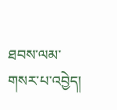ཐབས་ལམ་གསར་པ་འབྱེད།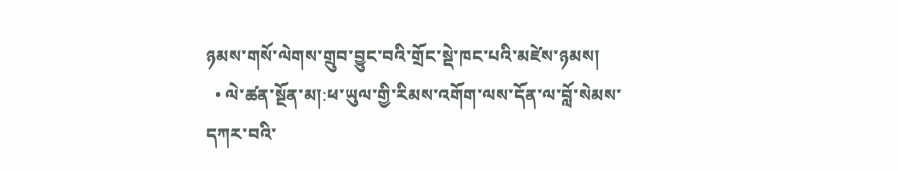ཉམས་གསོ་ལེགས་གྲུབ་བྱུང་བའི་གྲོང་སྡེ་ཁང་པའི་མཛེས་ཉམས།
  • ལེ་ཚན་སྔོན་མ།:ཕ་ཡུལ་གྱི་རིམས་འགོག་ལས་དོན་ལ་བློ་སེམས་དཀར་བའི་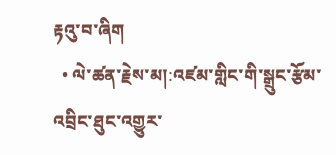རྟའུ་བ་ཞིག
  • ལེ་ཚན་རྗེས་མ།:འཛམ་གླིང་གི་སྒྲུང་རྩོམ་འབྲིང་ཐུང་འགྱུར་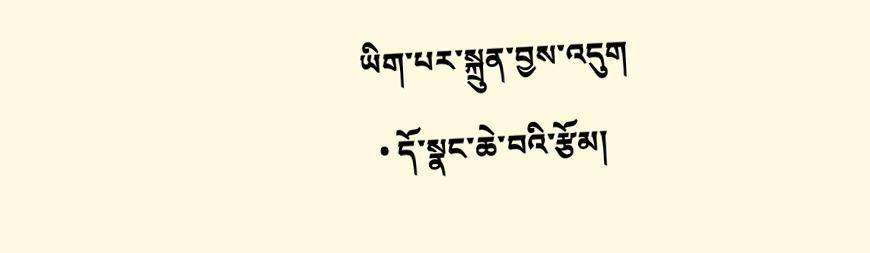ཡིག་པར་སྐྲུན་བྱས་འདུག
  • དོ་སྣང་ཆེ་བའི་རྩོམ།